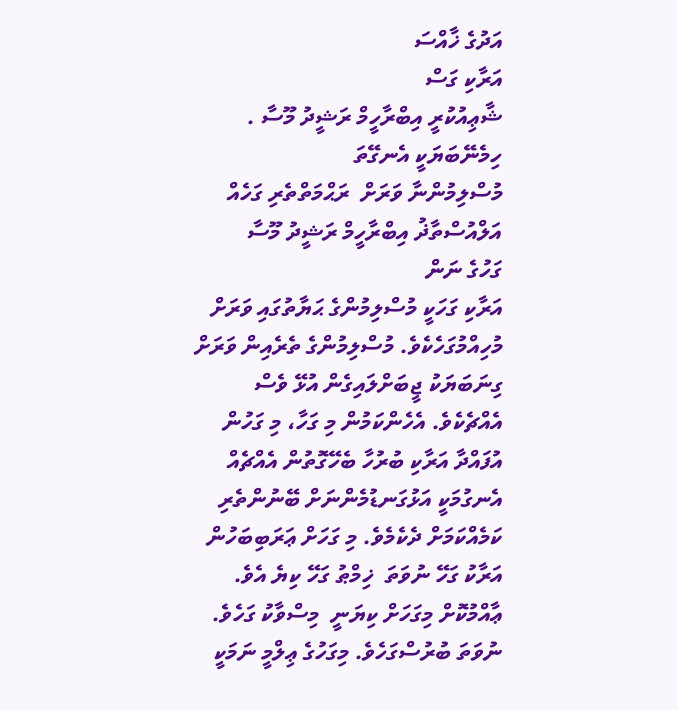އަދުގެ ޚާއްސަ
އަރާކި ގަސް
ޝާޢިއުކުރީ އިބްރާހީމް ރަޝީދު މޫސާ . ހިމެނޭބަޔަކީ އެނގޭތަ
މުސްލިމުންނާ ވަރަށް  ރަޙްމަތްތެރި ގަހެއް
އަލްއުސްތާޛު އިބްރާހީމް ރަޝީދު މޫސާ
ގަހުގެ ނަން
އަރާކި ގަހަކީ މުސްލިމުންގެ ޙަޔާތުގައި ވަރަށް މުހިއްމުގަހެކެވެ. މުސްލިމުންގެ ތެރެއިން ވަރަށް ގިނަބަޔަކު ޖީބަށްލައިގެން އުޅޭ ވެސް އެއްޗެކެވެ. އެހެންކަމުން މި ގަހާ، މި ގަހުން އުފައްދާ އަރާކި ބުރުހާ ބެހޭގޮތުން އެއްޗެއް އެނގުމަކީ އަޅުގަނޑުމެންނަށް ބޭނުންތެރި ކަމެއްކަމަށް ދެކެމެވެ. މި ގަހަށް ޢަރަބިބަހުން އަރާކު ގަހޭ ނުވަތަ  ޚިމްޠު ގަހޭ ކިޔެ އެވެ. ޢާއްމުކޮށް މިގަހަށް ކިޔަނީ  މިސްވާކު ގަހެވެ. ނުވަތަ ބުރުސްގަހެވެ. މިގަހުގެ ޢިލްމީ ނަމަކީ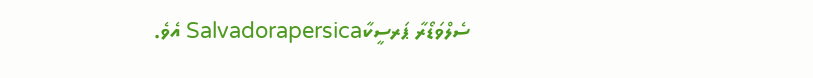ސެލްވަޑޯރާ ޕަރސީކާSalvadorapersica އެވެ.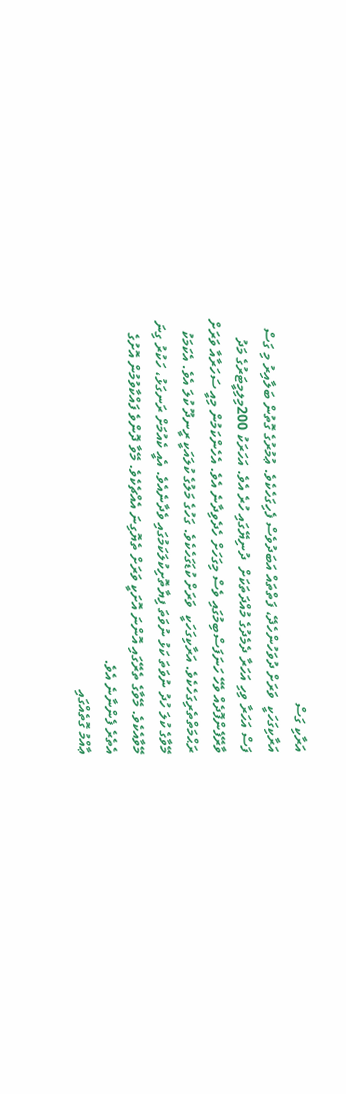އަރާކި ގަސް
އަރާކިގަހަކީ  ވަރަށް ދުވަހުންހެދޭ، ފަތްތައް އަބަދުވެސް ފެހިގަހެކެވެ. ޢުމުރުގެ ގޮތުން ބަލާއިރު މި ގަސް ފަސް އަހަރާ ވިހި އަހަރާ ދެމެދުގެ މުއްދަތަކަށް  ދުނިޔޭގައި ހުރެ އެވެ. އަހަރަކު 200މިލިމީޓަރުގެ މަދު ވާރޭފެންފޮދެއް ވެހޭ ހަނަފަސްބިމުގައި ވެސް މިގަހަށް ހެދެވިދާނެ އެވެ. އެހެންކަމުން މިއީ ސަހަރާއާ ވަރަށް ރަޙްމަތްތެރިގަހެކެވެ. އަރާކިގަހަކީ  ވަރަށް ކުޑަގަހެކެވެ. ގަހުގެ މަލުގެ ކުލައަކީ ރީނދޫ ކުލަ އެވެ. އެކަމަކު މޭވާގެ ކުލަ ހުދު ނުވަތަ ކަޅު ނުވަތަ ފިޔާތޮށިކުލަކަމުގައި ވެދާނެއެވެ. އެއީ ކެއުމަށް ރަނގަޅު، ހަކުރު ގިނަ މޭވާއެކެވެ. މޭވާގެ ތެރޭގައި އޮންނަ އޮށަކީ ވަރަށް ތެޔޮގިނަ އެއްޗެކެވެ. މޭވާ ދޮންވެ ފައްކާވުމުން އޮށުގެ އެތެރެ ފެންނާނެ އެވެ.
ޢާއްމު ގޮތެއްގައި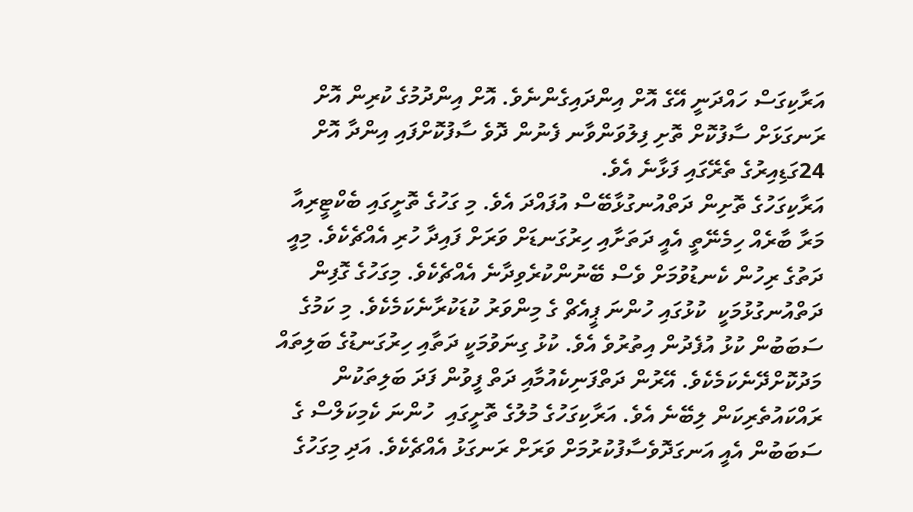އަރާކިގަސް ހައްދަނީ އޭގެ އޮށް އިންދައިގެންނެވެ. އޮށް އިންދުމުގެ ކުރިން އޮށް ރަނގަޅަށް ސާފުކޮށް ތޮށި ފިލުވަންވާނ ފެނުން ދޮވެ ސާފުކޮށްފައި އިންދާ އޮށް 24ގަޑިއިރުގެ ތެރޭގައި ފަޅާނެ އެވެ.
އަރާކިގަހުގެ ތޮށިން ދަތްއުނގުޅާބޭސް އުފައްދަ އެވެ. މި ގަހުގެ ތޮށީގައި ބެކްޓީރިއާ މަރާ ބާރެއް ހިމެނޭތީ އެއީ ދަތަށާއި ހިރުގަނޑަށް ވަރަށް ފައިދާ ހުރި އެއްޗެކެވެ. މިއީ ދަތުގެ ރިހުން ކެނޑުވުމަށް ވެސް ބޭނުންކުރެވިދާނެ އެއްޗެކެވެ. މިގަހުގެ ގޮފިން ދަތްއުނގުޅުމަކީ  ކުޅުގައި ހުންނަ ޕީއެޗް ގެ މިންވަރު ކުޑަކުރާނެކަމެކެވެ. މި ކަމުގެ ސަބަބުން ކުޅު އުފެދުން އިތުރުވެ އެވެ. ކުޅު ގިނަވުމަކީ ދަތާއި ހިރުގަނޑުގެ ބަލިތައް މަދުކޮށްދޭނެކަމެކެވެ. އޭރުން ދަތްފަނިކެއުމާއި ދަތް ފީވުން ފަދަ ބަލިތަކުން ރައްކައުތެރިކަން ލިބޭނެ އެވެ. އަރާކިގަހުގެ މުލުގެ ތޮށީގައި  ހުންނަ ކެމިކަލްސް ގެ ސަބަބުން އެއީ އަނގަދޮވެސާފުކުރުމަށް ވަރަށް ރަނގަޅު އެއްޗެކެވެ. އަދި މިގަހުގެ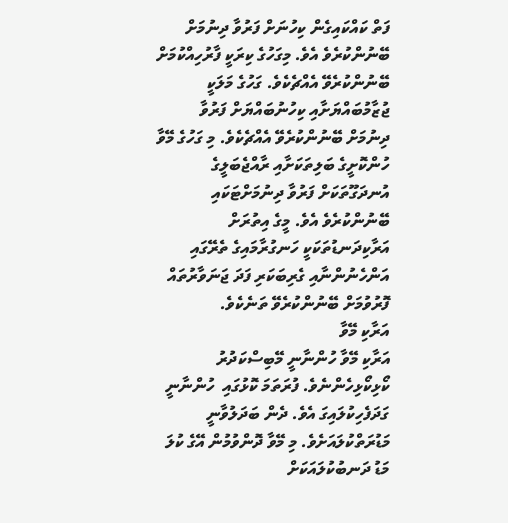ފަތް ކައްކައިގެން ކިހުނަށް ފަރުވާ ދިނުމަށް ބޭނުންކުރެވެ އެވެ. މިގަހުގެ ކިރަކީ ފާރުހިއްކުމަށް ބޭނުންކުރެވޭ އެއްޗެކެވެ. ގަހުގެ މަލަކީ ޖުޒާމުބައްޔަށާއި ކިހުނުބައްޔަށް ފަރުވާ ދިނުމަށް ބޭނުންކުރެވޭ އެއްޗެކެވެ. މި ގަހުގެ މޭވާ ހުންކޮށީގެ ބަލިތަކަށާއި ރާއްޖެބަލީގެ އުނދަގޫތަކަށް ފަރުވާ ދިނުމަށްޓަކައި ބޭނުންކުރެވެ އެވެ. މީގެ އިތުރަށް އަރާކިދަނޑުތަކަކީ ހަނގުރާމައިގެ ތެރޭގައި އަންހެނުންނާއި ގެރިބަކަރި ފަދަ ޖަނަވާރުތައް  ފޮރުވުމަށް ބޭނުންކުރެވޭ ތަނެކެވެ.
އަރާކި މޭވާ
އަރާކި މޭވާ ހުންނާނީ މޭބިސްކަދުރު ކޯޅިކޯޅިހެންނެވެ. ފުރަތަމަ ކޮޅުގައި  ހުންނާނީ ގަދަފެހިކުލައިގަ އެވެ. ދެން ބަދަލުވާނީ މަޑުރަތްކުލައަށެވެ. މި މޭވާ ދޮންވުމުން އޭގެ ކުލަ  މަޑު ދަނބުކުލައަކަށް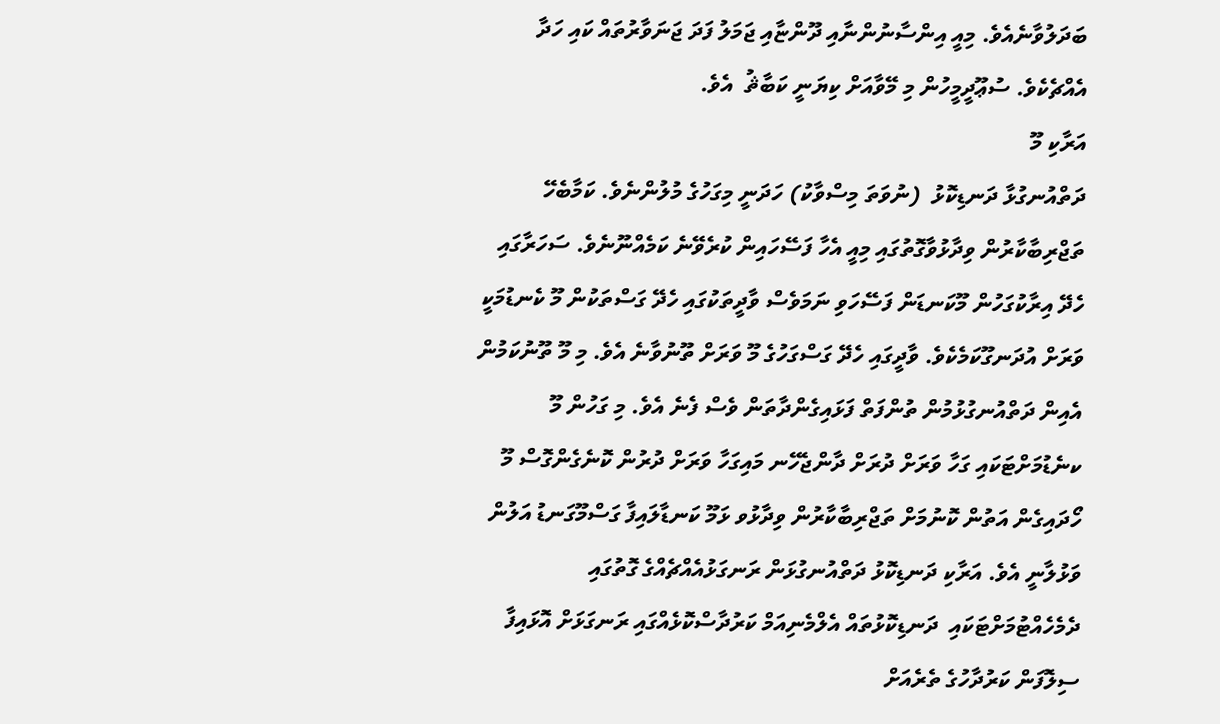ބަދަލުވާނެއެވެ. މިއީ އިންސާނުންނާއި ދޫންޏާއި ޖަމަލު ފަދަ ޖަނަވާރުތައް ކައި ހަދާ އެއްޗެކެވެ. ސުޢޫދީމީހުން މި މޭވާއަށް ކިޔަނީ ކަބާޘު  އެވެ.
އަރާކި މޫ
ދަތްއުނގުޅާ ދަނޑިކޮޅު  (ނުވަތަ މިސްވާކު) ހަދަނީ މިގަހުގެ މުލުންނެވެ. ކަމާބެހޭ ތަޖްރިބާކާރުން ވިދާޅުވާގޮތުގައި މިއީ އެހާ ފަސޭހައިން ކުރެވޭނެ ކަމެއްނޫނެވެ. ސަހަރާގައި ހެދޭ އިރާކުގަހުން މޫކަނޑަން ފަސޭހަވި ނަމަވެސް ވާދީތަކުގައި ހެދޭ ގަސްތަކުން މޫ ކެނޑުމަކީ ވަރަށް އުދަނގޫކަމެކެވެ. ވާދީގައި ހެދޭ ގަސްގަހުގެ މޫ ވަރަށް ތޫނުވާނެ އެވެ. މި މޫ ތޫނުކަމުން އެއިން ދަތްއުނގުޅުމުން ތުންފަތް ފަޅައިގެންދާތަން ވެސް ފެނެ އެވެ. މި ގަހުން މޫ ކނެޑުމަށްޓަކައި ގަހާ ވަރަށް ދުރަށް ދާންޖެހޭނ މައިގަހާ ވަރަށް ދުރުން ކޮނެގެންގޮސް މޫ ހޯދައިގެން އަތުން ކޮނުމަށް ތަޖްރިބާކާރުން ވިދާޅުވ ޅަމޫ ކަނޑާލައިފާ ގަސްމޫގަނޑު އަލުން ވަޅުލާނީ އެވެ. އަރާކި ދަނޑިކޮޅު ދަތްއުނގުޅަން ރަނގަޅުއެއްޗެއްގެ ގޮތުގައި ދެމެހެއްޓުމަށްޓަކައި  ދަނޑިކޮޅުތައް އެލްމެނިއަމް ކަރުދާސްކޮޅެއްގައި ރަނގަޅަށް އޮޅައިފާ ސިލޮފަން ކަރުދާހުގެ ތެރެއަށް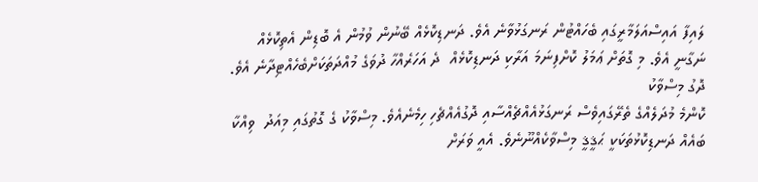ލައިފާ އައިސްއަލަމާރީގައި ބެހައްޓުން ރަނގަޅުވާނެ އެވެ. ދަނޑިކޮޅެއް ބޭނުން ވުމުން އެ ބޮޑިން އެތިކޮޅެއް ނަގާނީ އެވެ. މި ގޮތަށް ޢަމަލު ކޮށްފިނަމަ އަރާކި ދަނޑިކޮޅެއް  ދެ އަހަރެއްހާ ދުވަގެ މުއްދަތަކަށްބެހެއްޓިދާނެ އެވެ.
ދޮގު މިސްވާކު
ކޮންމެ މުދަލެއްގެ ތެރޭގައިވެސް ރަނގަޅުއެއްޗެއްސާއި ދޮގުއެއްޗެހި ހިމެނެއެވެ. މިސްވާކު ގެ ގޮތުގައި މިއަދު  ވިއްކާ ބައެއް ދަނޑިކޮޅުތަކަކީ ޙަޤީޤީ މިސްވާކެއްނޫނެވެ. އެއީ ވަރަށް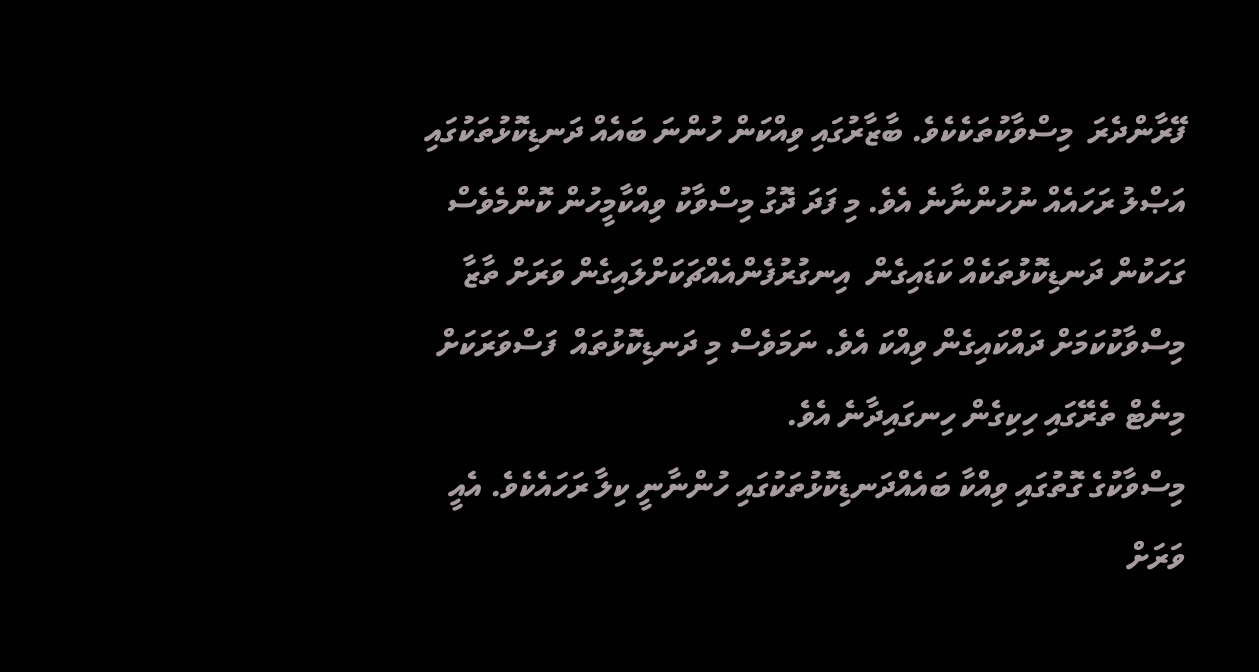ފޭރާންދެރަ  މިސްވާކުތަކެކެވެ. ބާޒާރުގައި ވިއްކަން ހުންނަ ބައެއް ދަނޑިކޮޅުތަކުގައި އަޞްލު ރަހައެއް ނުހުންނާނެ އެވެ. މި ފަދަ ދޮގު މިސްވާކު ވިއްކާމީހުން ކޮންމެވެސް ގަހަކުން ދަނޑިކޮޅުތަކެއް ކަޑައިގެން  އިނގުރުފެންއެއްޗަކަށްލައިގެން ވަރަށް ތާޒާ މިސްވާކުކަމަށް ދައްކައިގެން ވިއްކަ އެވެ. ނަމަވެސް މި ދަނޑިކޮޅުތައް  ފަސްވަރަކަށް މިނެޓް ތެރޭގައި ހިކިގެން ހިނގައިދާނެ އެވެ.
މިސްވާކުގެ ގޮތުގައި ވިއްކާ ބައެއްދަނޑިކޮޅުތަކުގައި ހުންނާނީ ކިލާ ރަހައެކެވެ. އެއީ ވަރަށް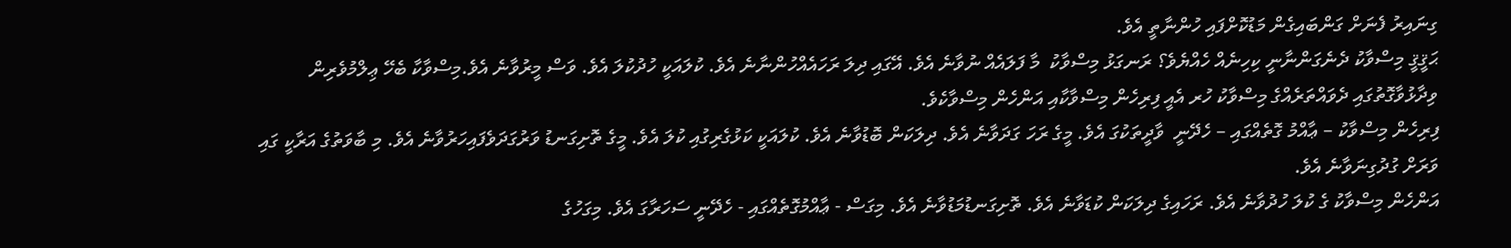ގިނައިރު ފެނަށް ގަންބައިގެން މަޑުކޮށްފައި ހުންނާތީ އެވެ.
ޙަޤީޤީ މިސްވާކު ދެނެގަންނާނީ ކިހިނެއް ހެއްޔެވެ؟ ރަނގަޅު މިސްވާކު  މާ ފަލައެއް ނުވާނެ އެވެ. އޭގައި ދިލަ ރަހައެއްހުންނާނެ އެވެ. ކުލައަކީ ހުދުކުލަ އެވެ. ވަސް މީރުވާނެ އެވެ.މިސްވާކާ ބެހޭ ޢިލްމުވެރިން ވިދާޅުވާގޮތުގައި ދެވައްތަރެއްގެ މިސްވާކު ހުރ އެއީ ފިރިހެން މިސްވާކާއި އަންހެން މިސްވާކެވެ.
ފިރިހެން މިސްވާކު – ޢާއްމު ގޮތެއްގައި – ހެދޭނީ  ވާދީތަކުގަ އެވެ. މީގެ ރަހަ ގަދަވާނެ އެވެ. ދިލަކަން ބޮޑުވާނެ އެވެ. ކުލައަކީ ކަޅުގެރިގުއި ކުލަ އެވެ. މީގެ ތޮށިގަނޑު ވަރުގަދަވެފައިހަރުވާނެ އެވެ. މި ބާވަތުގެ އަރާކީ ގައި ވަރަށް ގުދުގިނަވާނެ އެވެ.
އަންހެން މިސްވާކު ގެ ކުލަ ހުދުވާނެ އެވެ. ރަހައިގެ ދިލަކަން ކުޑަވާނެ އެވެ. ތޮށިގަނޑުމަޑުވާނެ އެވެ. މިގަސް - ޢާއްމުގޮތެއްގައި - ހެދޭނީ ސަހަރާގަ އެވެ. މިގަހުގެ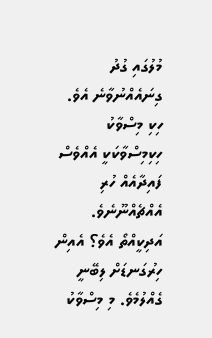މުލުގައި ގުދު ގިނައެއްނުވާނެ އެވެ.
ހިކި މިސްވާކު
ހިކިމިސްވާކަކީ އެއްވެސް ފައިދާއެއް ހުރި އެއްޗެއްނޫނެވެ. އަދިކީއްތޯ އެވެ؟ އެއިން ހިރުގަނޑަށް ލިބޭނީ ގެއްލުމެވެ. މި މިސްވާކު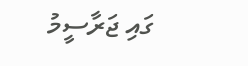ގައި ޖަރާސީމު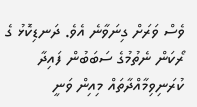ވެސް ވަރަށް ގިނަވާނެ އެވެ. ދަނޑިކޮޅު ގެ ރޯކަން ނެތުމުގެ ސަބަބުން ފައިދާ ކުރަނިވިމާއްދާތައް މިއިން ވަނީ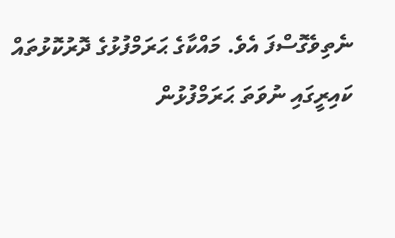ނެތިވެގޮސްފަ އެވެ. މައްކާގެ ޙަރަމްފުޅުގެ ދޮރުކޮޅުތައް ކައިރީގައި ނުވަތަ ޙަރަމްފުޅުން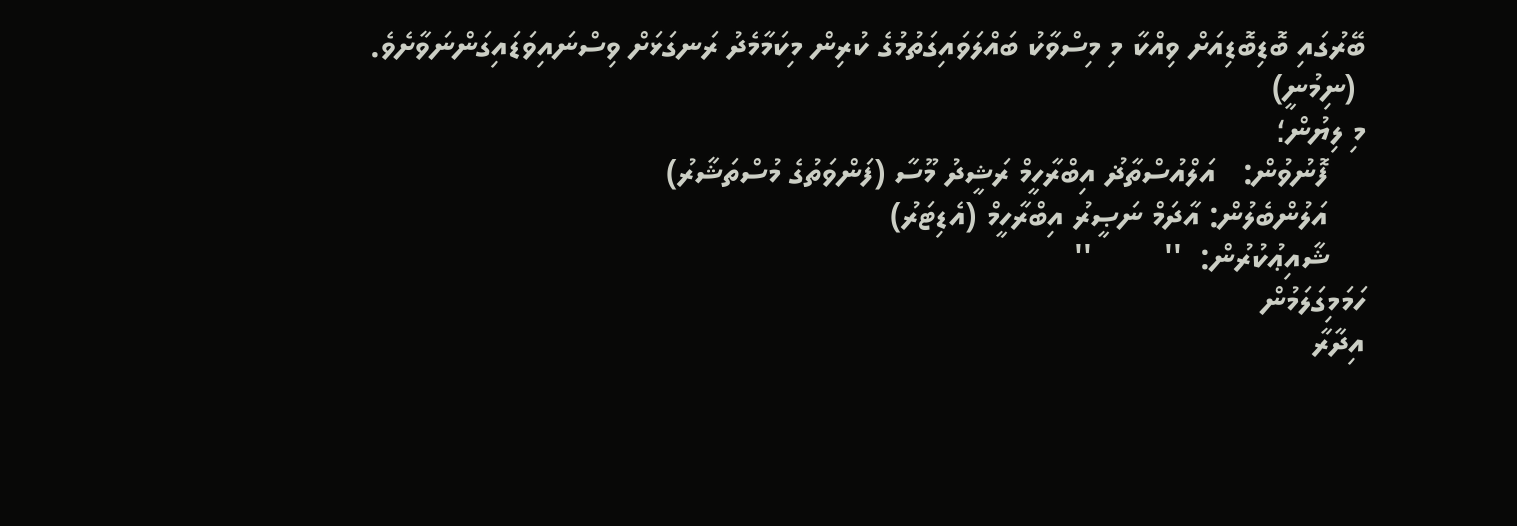ބޭރުގައި ބޮޑިބޮޑިއަށް ވިއްކާ މި މިސްވާކު ބައްލަވައިގަތުމުގެ ކުރިން މިކަމާމެދު ރަނގަޅަށް ވިސްނައިވަޑައިގަންނަވާށެވެ.
 (ނިމުނީ)
މި ލިޔުން؛
    ފޮނުވުން:   އަލްއުސްތާޛު އިބްރާހީމް ރަޝީދު މޫސާ (ފަންވަތުގެ މުސްތަޝާރު)
    އަލުންބެލުން: އާދަމް ނަޞީރު އިބްރާހީމް (އެޑިޓަރު)
    ޝާއިޢުކުރުން:  ''        ''
ހަމަމިގަލަމުން
އިދާރާ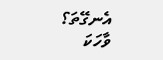އެނގޭތަ؟
ވާހަކަ